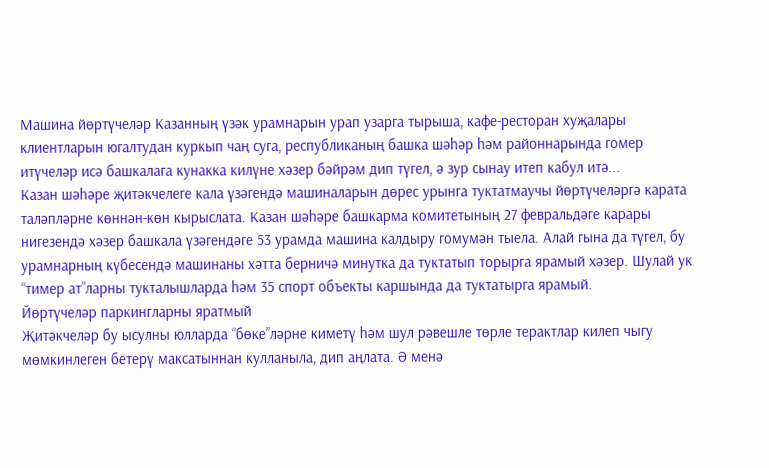Машина йөртүчеләр Казанның үзәк урамнарын урап узарга тырыша, кафе-ресторан хуҗалары клиентларын югалтудан куркып чаң суга, республиканың башка шәһәр һәм районнарында гомер итүчеләр исә башкалага кунакка килүне хәзер бәйрәм дип түгел, ә зур сынау итеп кабул итә...
Казан шәһәре җитәкчелеге кала үзәгендә машиналарын дөрес урынга туктатмаучы йөртүчеләргә карата таләпләрне көннән-көн кырыслата. Казан шәһәре башкарма комитетының 27 февральдәге карары нигезендә хәзер башкала үзәгендәге 53 урамда машина калдыру гомумән тыела. Алай гына да түгел, бу урамнарның күбесендә машинаны хәтта берничә минутка да туктатып торырга ярамый хәзер. Шулай ук “тимер ат”ларны тукталышларда һәм 35 спорт объекты каршында да туктатырга ярамый.
Йөртүчеләр паркингларны яратмый
Җитәкчеләр бу ысулны юлларда “бөке”ләрне киметү һәм шул рәвешле төрле терактлар килеп чыгу мөмкинлеген бетерү максатыннан кулланыла, дип аңлата. Ә менә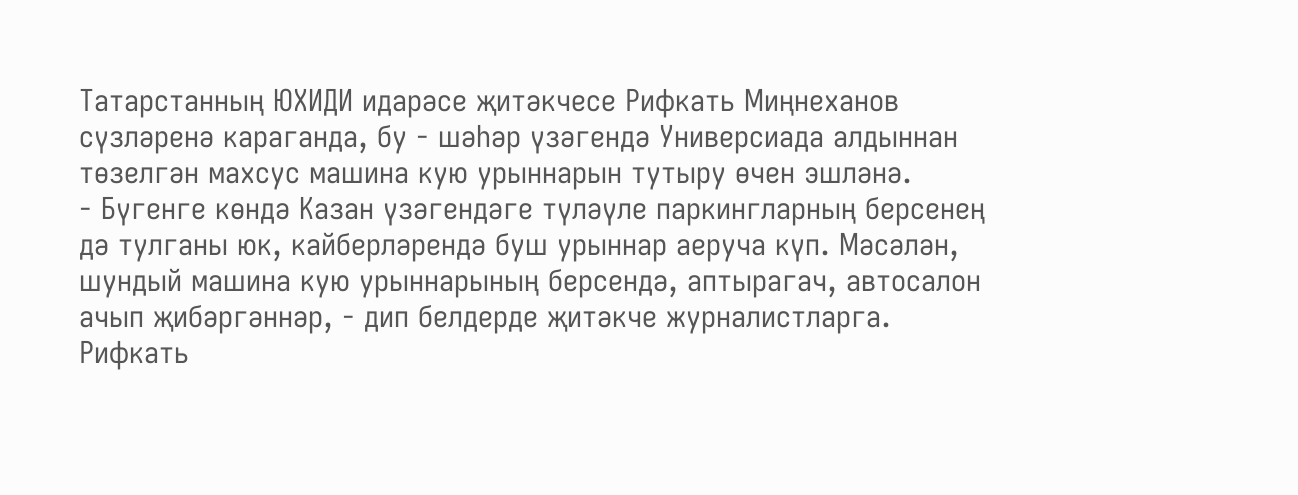Татарстанның ЮХИДИ идарәсе җитәкчесе Рифкать Миңнеханов сүзләренә караганда, бу - шәһәр үзәгендә Универсиада алдыннан төзелгән махсус машина кую урыннарын тутыру өчен эшләнә.
- Бүгенге көндә Казан үзәгендәге түләүле паркингларның берсенең дә тулганы юк, кайберләрендә буш урыннар аеруча күп. Мәсәлән, шундый машина кую урыннарының берсендә, аптырагач, автосалон ачып җибәргәннәр, - дип белдерде җитәкче журналистларга.
Рифкать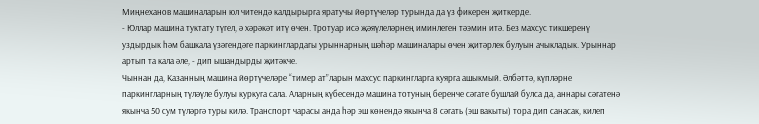Миңнеханов машиналарын юл читендә калдырырга яратучы йөртүчеләр турында да үз фикерен җиткерде.
- Юллар машина туктату түгел, ә хәрәкәт итү өчен. Тротуар исә җәяүлеләрнең иминлеген тәэмин итә. Без махсус тикшеренү уздырдык һәм башкала үзәгендәге паркинглардагы урыннарның шәһәр машиналары өчен җитәрлек булуын ачыкладык. Урыннар артып та кала әле, - дип ышандырды җитәкче.
Чыннан да, Казанның машина йөртүчеләре “тимер ат”ларын махсус паркингларга куярга ашыкмый. Әлбәттә, күпләрне паркингларның түләүле булуы куркуга сала. Аларның күбесендә машина тотуның беренче сәгате бушлай булса да, аннары сәгатенә якынча 50 сум түләргә туры килә. Транспорт чарасы анда һәр эш көнендә якынча 8 сәгать (эш вакыты) тора дип санасак, килеп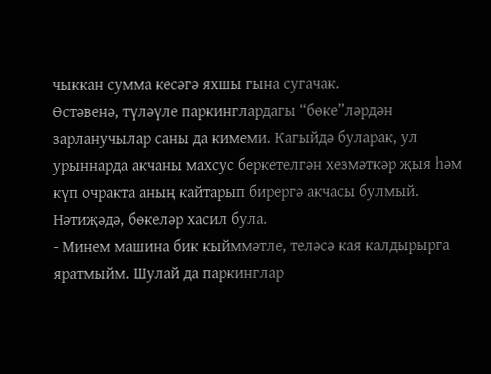чыккан сумма кесәгә яхшы гына сугачак.
Өстәвенә, түләүле паркинглардагы “бөке”ләрдән зарланучылар саны да кимеми. Кагыйдә буларак, ул урыннарда акчаны махсус беркетелгән хезмәткәр җыя һәм күп очракта аның кайтарып бирергә акчасы булмый. Нәтиҗәдә, бөкеләр хасил була.
- Минем машина бик кыйммәтле, теләсә кая калдырырга яратмыйм. Шулай да паркинглар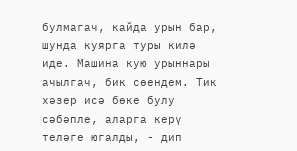булмагач, кайда урын бар, шунда куярга туры килә иде. Машина кую урыннары ачылгач, бик сөендем. Тик хәзер исә бөке булу сәбәпле, аларга керү теләге югалды, - дип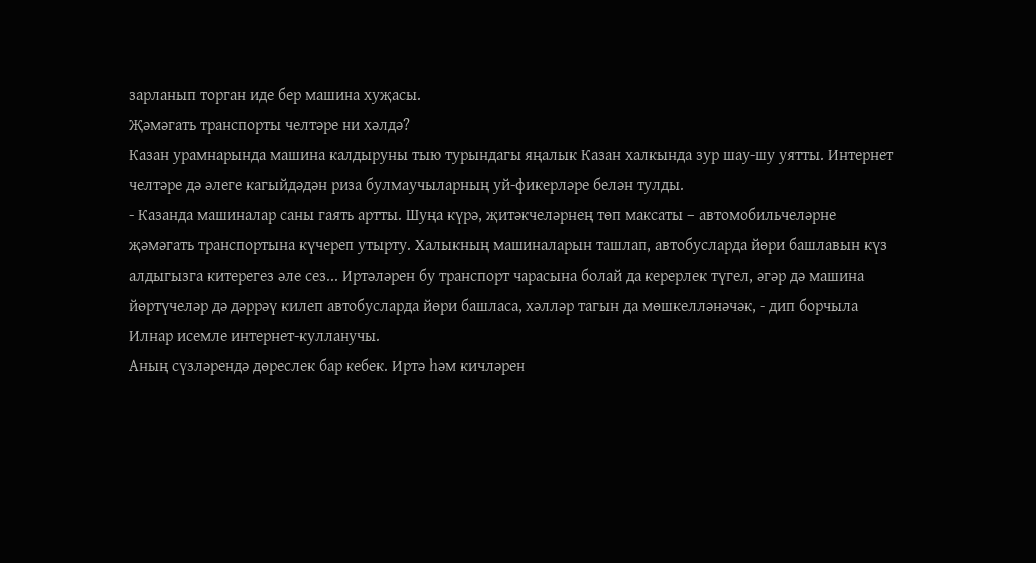зарланып торган иде бер машина хуҗасы.
Җәмәгать транспорты челтәре ни хәлдә?
Казан урамнарында машина калдыруны тыю турындагы яңалык Казан халкында зур шау-шу уятты. Интернет челтәре дә әлеге кагыйдәдән риза булмаучыларның уй-фикерләре белән тулды.
- Казанда машиналар саны гаять артты. Шуңа күрә, җитәкчеләрнең төп максаты – автомобильчеләрне җәмәгать транспортына күчереп утырту. Халыкның машиналарын ташлап, автобусларда йөри башлавын күз алдыгызга китерегез әле сез... Иртәләрен бу транспорт чарасына болай да керерлек түгел, әгәр дә машина йөртүчеләр дә дәррәү килеп автобусларда йөри башласа, хәлләр тагын да мөшкелләнәчәк, - дип борчыла Илнар исемле интернет-кулланучы.
Аның сүзләрендә дөреслек бар кебек. Иртә һәм кичләрен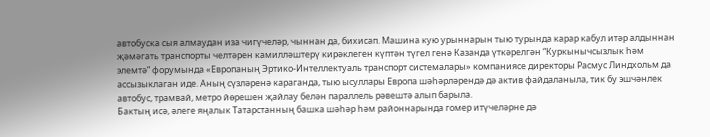автобуска сыя алмаудан иза чигүчеләр, чыннан да, бихисап. Машина кую урыннарын тыю турында карар кабул итәр алдыннан җәмәгать транспорты челтәрен камилләштерү кирәклеген күптән түгел генә Казанда үткәрелгән “Куркынычсызлык һәм элемтә” форумында «Европаның Эртико-Интеллектуаль транспорт системалары» компаниясе директоры Расмус Линдхольм да ассызыклаган иде. Аның сүзләренә караганда, тыю ысуллары Европа шәһәрләрендә дә актив файдаланыла, тик бу эшчәнлек автобус, трамвай, метро йөрешен җайлау белән параллель рәвештә алып барыла.
Бактың исә, әлеге яңалык Татарстанның башка шәһәр һәм районнарында гомер итүчеләрне дә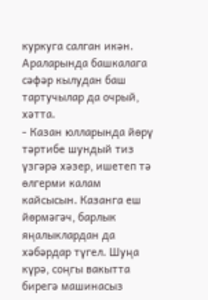куркуга салган икән. Араларында башкалага сәфәр кылудан баш тартучылар да очрый, хәтта.
- Казан юлларында йөрү тәртибе шундый тиз үзгәрә хәзер, ишетеп тә өлгерми калам кайсысын. Казанга еш йөрмәгәч, барлык яңалыклардан да хәбәрдар түгел. Шуңа күрә, соңгы вакытта бирегә машинасыз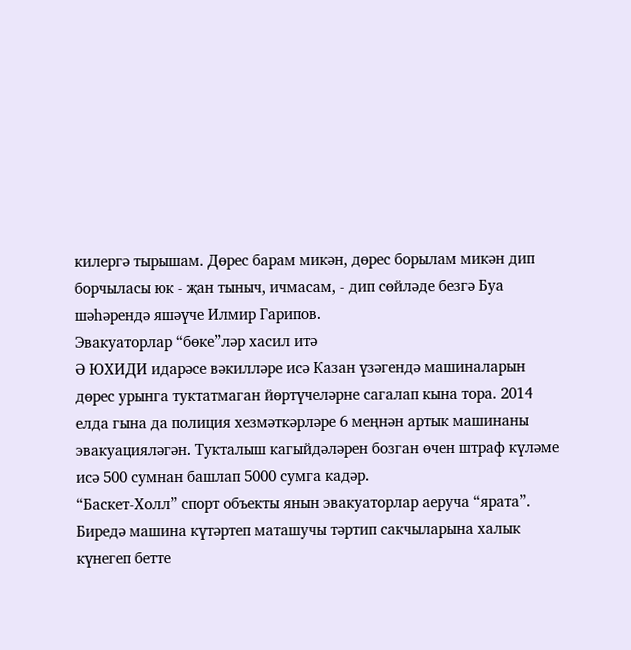килергә тырышам. Дөрес барам микән, дөрес борылам микән дип борчыласы юк - җан тыныч, ичмасам, - дип сөйләде безгә Буа шәһәрендә яшәүче Илмир Гарипов.
Эвакуаторлар “бөке”ләр хасил итә
Ә ЮХИДИ идарәсе вәкилләре исә Казан үзәгендә машиналарын дөрес урынга туктатмаган йөртүчеләрне сагалап кына тора. 2014 елда гына да полиция хезмәткәрләре 6 меңнән артык машинаны эвакуацияләгән. Тукталыш кагыйдәләрен бозган өчен штраф күләме исә 500 сумнан башлап 5000 сумга кадәр.
“Баскет-Холл” спорт объекты янын эвакуаторлар аеруча “ярата”. Биредә машина күтәртеп маташучы тәртип сакчыларына халык күнегеп бетте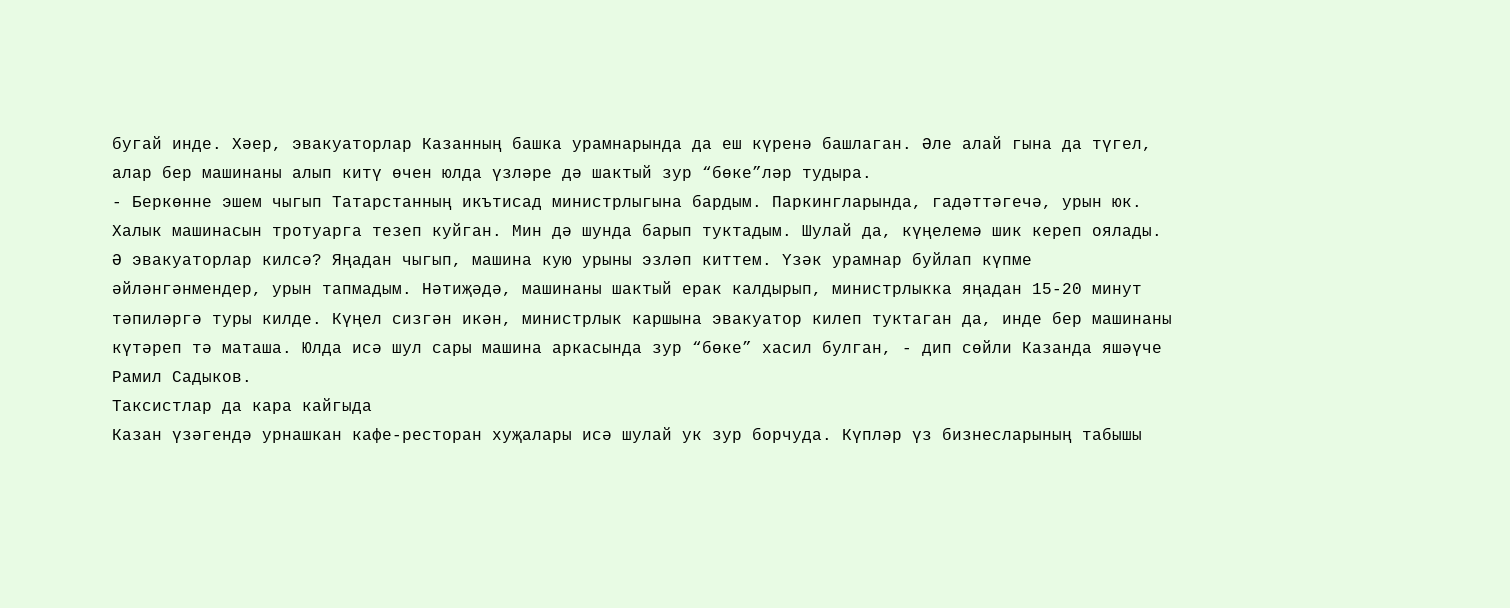бугай инде. Хәер, эвакуаторлар Казанның башка урамнарында да еш күренә башлаган. Әле алай гына да түгел, алар бер машинаны алып китү өчен юлда үзләре дә шактый зур “бөке”ләр тудыра.
- Беркөнне эшем чыгып Татарстанның икътисад министрлыгына бардым. Паркингларында, гадәттәгечә, урын юк. Халык машинасын тротуарга тезеп куйган. Мин дә шунда барып туктадым. Шулай да, күңелемә шик кереп оялады. Ә эвакуаторлар килсә? Яңадан чыгып, машина кую урыны эзләп киттем. Үзәк урамнар буйлап күпме әйләнгәнмендер, урын тапмадым. Нәтиҗәдә, машинаны шактый ерак калдырып, министрлыкка яңадан 15-20 минут тәпиләргә туры килде. Күңел сизгән икән, министрлык каршына эвакуатор килеп туктаган да, инде бер машинаны күтәреп тә маташа. Юлда исә шул сары машина аркасында зур “бөке” хасил булган, - дип сөйли Казанда яшәүче Рамил Садыков.
Таксистлар да кара кайгыда
Казан үзәгендә урнашкан кафе-ресторан хуҗалары исә шулай ук зур борчуда. Күпләр үз бизнесларының табышы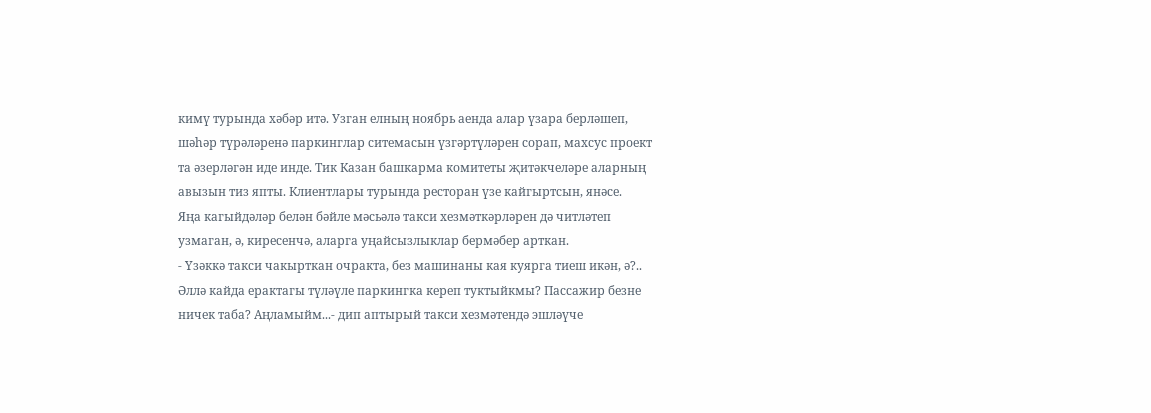кимү турында хәбәр итә. Узган елның ноябрь аенда алар үзара берләшеп, шәһәр түрәләренә паркинглар ситемасын үзгәртүләрен сорап, махсус проект та әзерләгән иде инде. Тик Казан башкарма комитеты җитәкчеләре аларның авызын тиз япты. Клиентлары турында ресторан үзе кайгыртсын, янәсе.
Яңа кагыйдәләр белән бәйле мәсьәлә такси хезмәткәрләрен дә читләтеп узмаган, ә, киресенчә, аларга уңайсызлыклар бермәбер арткан.
- Үзәккә такси чакырткан очракта, без машинаны кая куярга тиеш икән, ә?.. Әллә кайда ерактагы түләүле паркингка кереп туктыйкмы? Пассажир безне ничек таба? Аңламыйм...- дип аптырый такси хезмәтендә эшләүче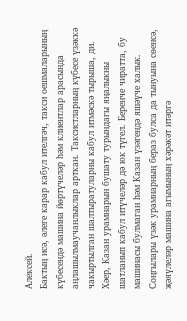Алексей.
Бактың исә, әлеге карар кабул ителгәч, такси оешмаларының күбесендә машина йөртүчеләр һәм клиентлар арасында аңлашылмаучанлыклар арткан. Таксистларның күбесе үзәккә чакыртылган шалтыратуларны кабул итмәскә тырыша, ди.
Хәер, Казан урамнарын бушату турындагы яңалыкны шатланып кабул итүчеләр дә юк түгел. Беренче чиратта, бу машинасы булмаган һәм Казан үзәгендә яшәүче халык. Соңгылары үзәк урамнарның бераз булса да тынуына сөенсә, җәяүлеләр машина агымының хәрәкәт итәргә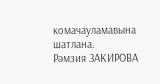комачауламавына шатлана.
Рәмзия ЗАКИРОВА